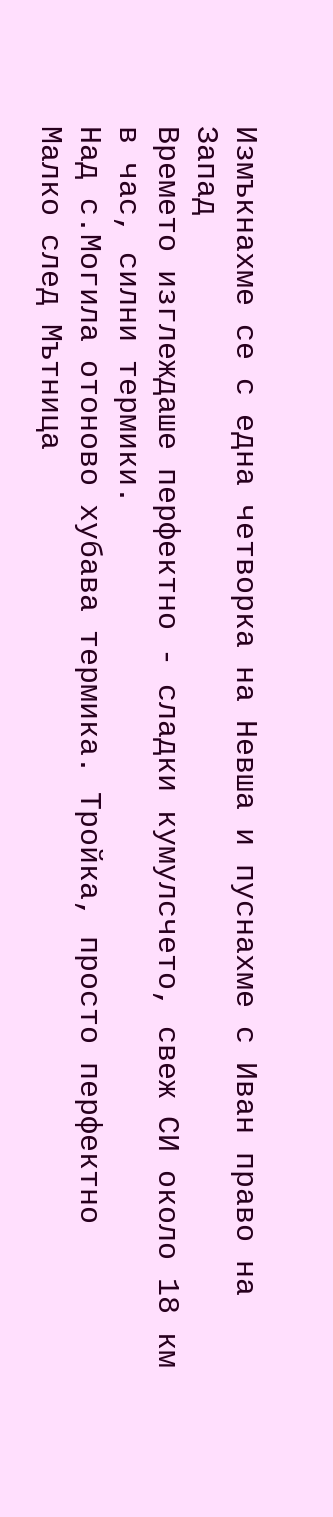Измъкнахме се с една четворка на Невша и пуснахме с Иван право на Запад
Времето изглеждаше перфектно - сладки кумулсчето, свеж СИ около 18 км в час, силни термики.
Над с.Могила отоново хубава термика. Тройка, просто перфектно
Малко след Мътница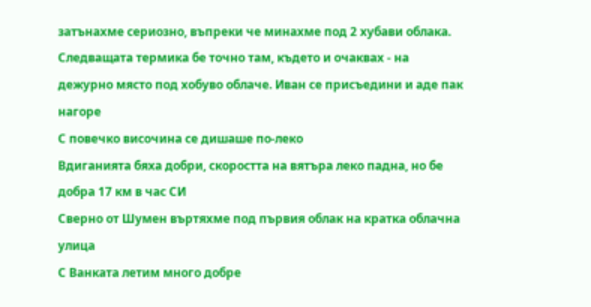затънахме сериозно, въпреки че минахме под 2 хубави облака.
Следващата термика бе точно там, където и очаквах - на дежурно място под хобуво облаче. Иван се присъедини и аде пак нагоре
С повечко височина се дишаше по-леко
Вдиганията бяха добри, скоростта на вятъра леко падна, но бе добра 17 км в час СИ
Сверно от Шумен въртяхме под първия облак на кратка облачна улица
С Ванката летим много добре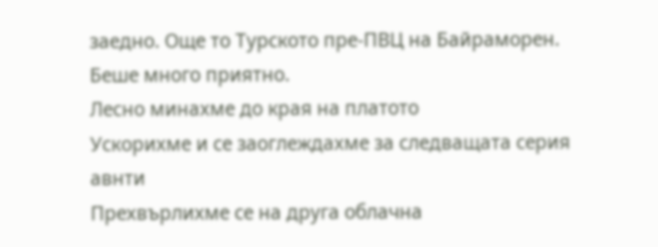заедно. Още то Турското пре-ПВЦ на Байраморен. Беше много приятно.
Лесно минахме до края на платото
Ускорихме и се заоглеждахме за следващата серия авнти
Прехвърлихме се на друга облачна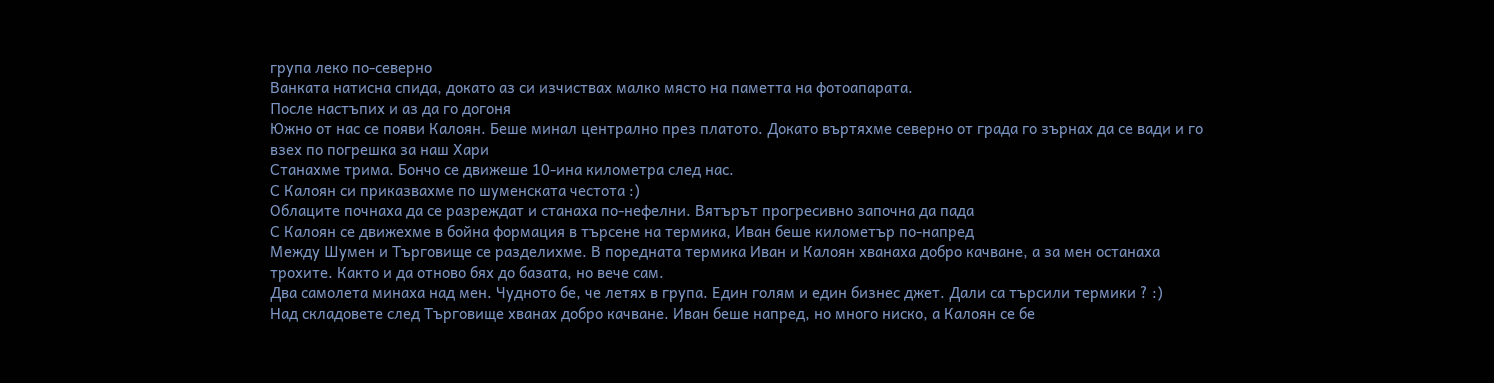група леко по-северно
Ванката натисна спида, докато аз си изчиствах малко място на паметта на фотоапарата.
После настъпих и аз да го догоня
Южно от нас се появи Калоян. Беше минал централно през платото. Докато въртяхме северно от града го зърнах да се вади и го взех по погрешка за наш Хари
Станахме трима. Бончо се движеше 10-ина километра след нас.
С Калоян си приказвахме по шуменската честота :)
Облаците почнаха да се разреждат и станаха по-нефелни. Вятърът прогресивно започна да пада
С Калоян се движехме в бойна формация в търсене на термика, Иван беше километър по-напред
Между Шумен и Търговище се разделихме. В поредната термика Иван и Калоян хванаха добро качване, а за мен останаха трохите. Както и да отново бях до базата, но вече сам.
Два самолета минаха над мен. Чудното бе, че летях в група. Един голям и един бизнес джет. Дали са търсили термики ? :)
Над складовете след Търговище хванах добро качване. Иван беше напред, но много ниско, а Калоян се бе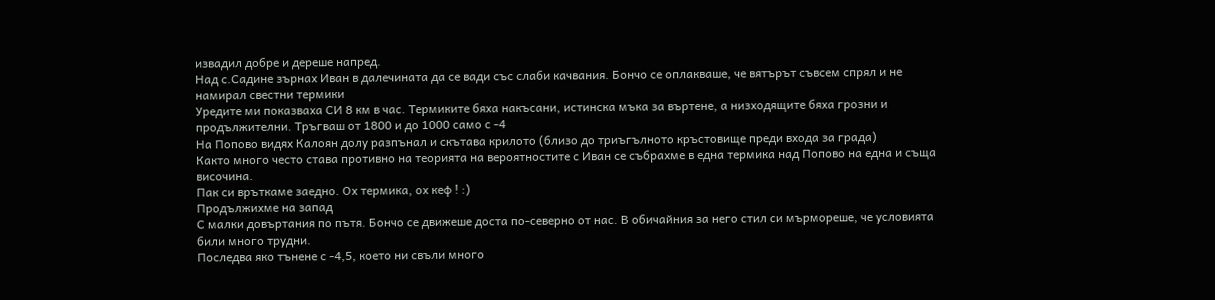извадил добре и дереше напред.
Над с.Садине зърнах Иван в далечината да се вади със слаби качвания. Бончо се оплакваше, че вятърът съвсем спрял и не намирал свестни термики
Уредите ми показваха СИ 8 км в час. Термиките бяха накъсани, истинска мъка за въртене, а низходящите бяха грозни и продължителни. Тръгваш от 1800 и до 1000 само с -4
На Попово видях Калоян долу разпънал и скътава крилото (близо до триъгълното кръстовище преди входа за града)
Както много често става противно на теорията на вероятностите с Иван се събрахме в една термика над Попово на една и съща височина.
Пак си връткаме заедно. Ох термика, ох кеф ! :)
Продължихме на запад
С малки довъртания по пътя. Бончо се движеше доста по-северно от нас. В обичайния за него стил си мърмореше, че условията били много трудни.
Последва яко тънене с -4,5, което ни свъли много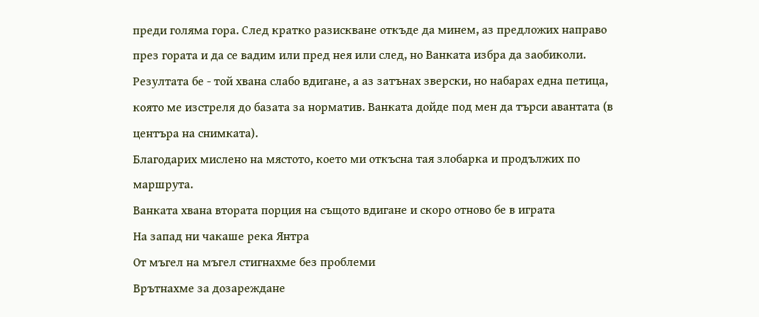преди голяма гора. След кратко разискване откъде да минем, аз предложих направо през гората и да се вадим или пред нея или след, но Ванката избра да заобиколи. Резултата бе - той хвана слабо вдигане, а аз затънах зверски, но набарах една петица, която ме изстреля до базата за норматив. Ванката дойде под мен да търси авантата (в центъра на снимката).
Благодарих мислено на мястото, което ми откъсна тая злобарка и продължих по маршрута.
Ванката хвана втората порция на същото вдигане и скоро отново бе в играта
На запад ни чакаше река Янтра
От мъгел на мъгел стигнахме без проблеми
Врътнахме за дозареждане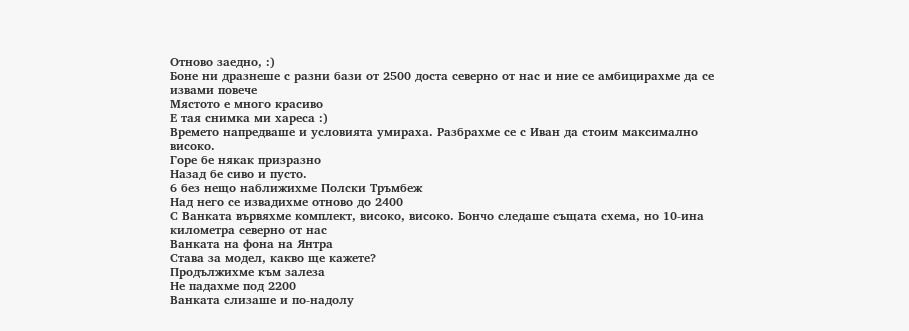Отново заедно, :)
Боне ни дразнеше с разни бази от 2500 доста северно от нас и ние се амбицирахме да се извами повече
Мястото е много красиво
Е тая снимка ми хареса :)
Времето напредваше и условията умираха. Разбрахме се с Иван да стоим максимално високо.
Горе бе някак призразно
Назад бе сиво и пусто.
6 без нещо наближихме Полски Тръмбеж
Над него се извадихме отново до 2400
С Ванката вървяхме комплект, високо, високо. Бончо следаше същата схема, но 10-ина километра северно от нас
Ванката на фона на Янтра
Става за модел, какво ще кажете?
Продължихме към залеза
Не падахме под 2200
Ванката слизаше и по-надолу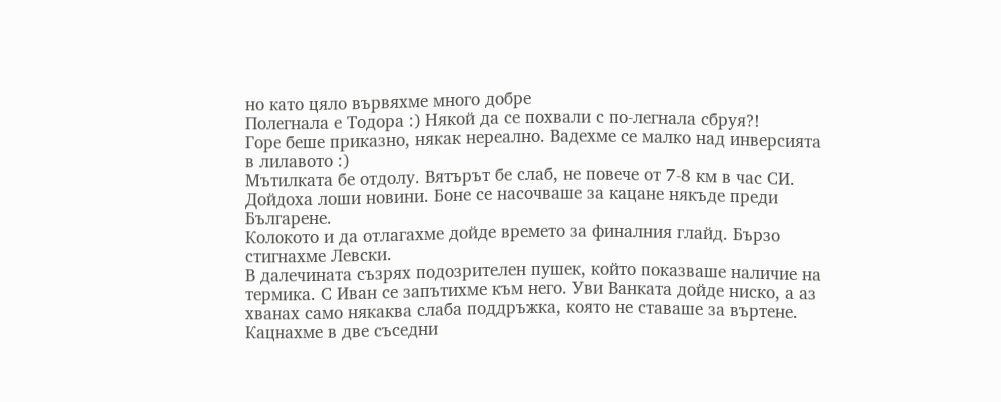но като цяло вървяхме много добре
Полегнала е Тодора :) Някой да се похвали с по-легнала сбруя?!
Горе беше приказно, някак нереално. Вадехме се малко над инверсията в лилавото :)
Мътилката бе отдолу. Вятърът бе слаб, не повече от 7-8 км в час СИ. Дойдоха лоши новини. Боне се насочваше за кацане някъде преди Българене.
Колокото и да отлагахме дойде времето за финалния глайд. Бързо стигнахме Левски.
В далечината съзрях подозрителен пушек, който показваше наличие на термика. С Иван се запътихме към него. Уви Ванката дойде ниско, а аз хванах само някаква слаба поддръжка, която не ставаше за въртене.
Кацнахме в две съседни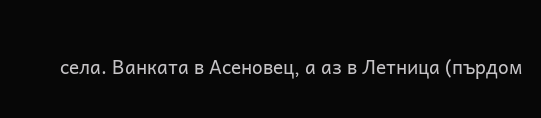села. Ванката в Асеновец, а аз в Летница (пърдом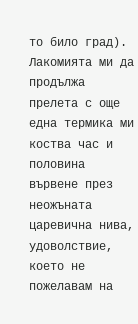то било град). Лакомията ми да продължа прелета с още една термика ми коства час и половина вървене през неожъната царевична нива, удоволствие, което не пожелавам на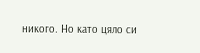никого. Но като цяло си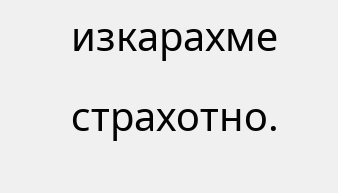изкарахме страхотно.